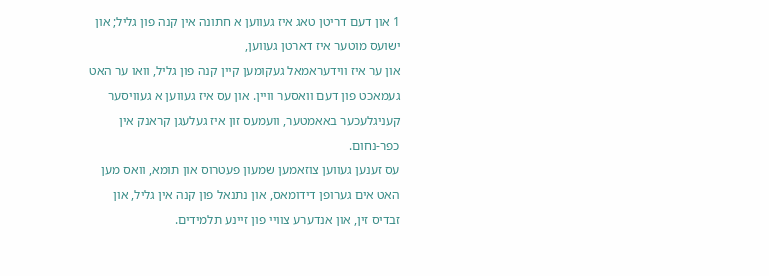1 און דעם דריטן טאג איז געווען א חתונה אין קנה פון גליל; און ישועס מוטער איז דארטן געווען,
און ער איז ווידעראמאל געקומען קיין קנה פון גליל, וואו ער האט געמאכט פון דעם וואסער וויין. און עס איז געווען א געוויסער קעניגלעכער באאמטער, וועמעס זון איז געלעגן קראנק אין כפר‑נחום.
עס זענען געווען צוזאמען שמעון פעטרוס און תומא, וואס מען האט אים גערופן דידומאס, און נתנאל פון קנה אין גליל, און זבדיס זין, און אנדערע צוויי פון זיינע תלמידים.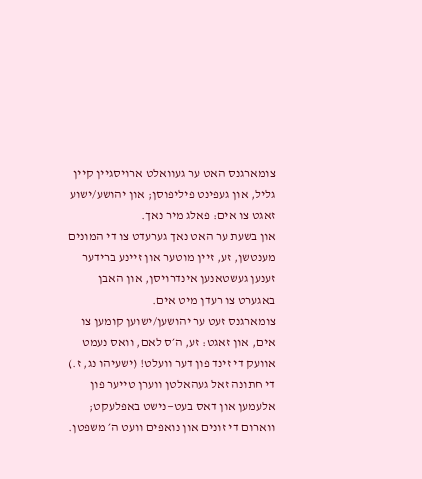צומארגנס האט ער געוואלט ארויסגיין קיין גליל, און געפינט פיליפוסן; און יהושע/ישוע זאגט צו אים: פאלג מיר נאך.
און בשעת ער האט נאך גערעדט צו די המונים מענטשן, זע, זיין מוטער און זיינע ברידער זענען געשטאנען אינדרויסן, און האבן באגערט צו רעדן מיט אים.
צומארגנס זעט ער יהושען/ישוען קומען צו אים, און זאגט: זע, ה׳ס לאם, וואס נעמט אוועק די זינד פון דער וועלט! (ישעיהו נג, ז.)
די חתונה זאל געהאלטן ווערן טייער פון אלעמען און דאס בעט—נישט באפלעקט; ווארום די זונים און נואפים וועט ה׳ משפטן.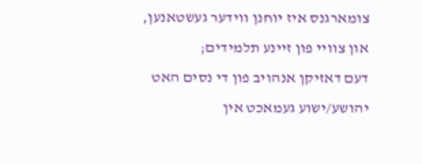צומארגנס איז יוחנן ווידער געשטאנען, און צוויי פון זיינע תלמידים;
דעם דאזיקן אנהויב פון די נסים האט יהושע/ישוע געמאכט אין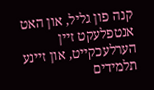קנה פון גליל, און האט אנטפלעקט זיין הערלעכקייט, און זיינע תלמידים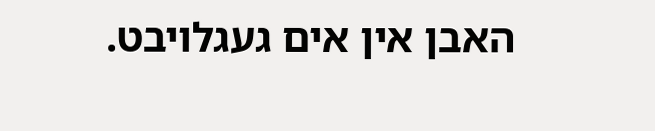האבן אין אים געגלויבט.